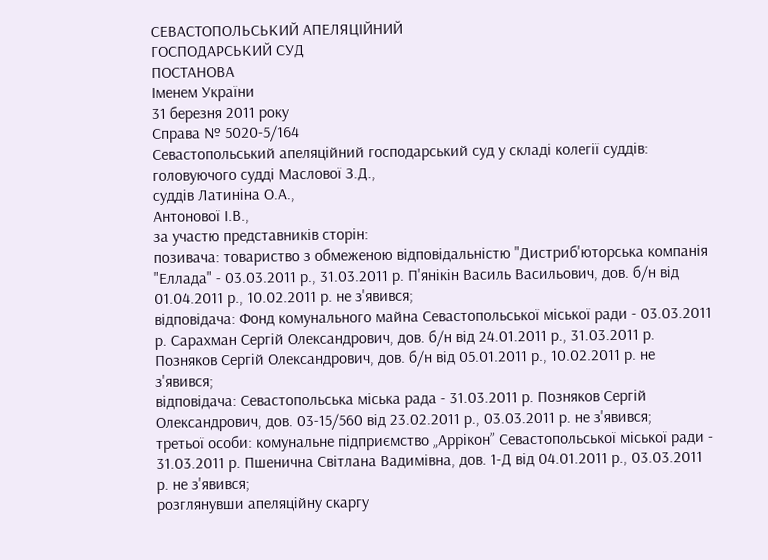СЕВАСТОПОЛЬСЬКИЙ АПЕЛЯЦІЙНИЙ
ГОСПОДАРСЬКИЙ СУД
ПОСТАНОВА
Іменем України
31 березня 2011 року
Справа № 5020-5/164
Севастопольський апеляційний господарський суд у складі колегії суддів:
головуючого судді Маслової З.Д.,
суддів Латиніна О.А.,
Антонової І.В.,
за участю представників сторін:
позивача: товариство з обмеженою відповідальністю "Дистриб'юторська компанія "Еллада" - 03.03.2011 р., 31.03.2011 р. П'янікін Василь Васильович, дов. б/н від 01.04.2011 р., 10.02.2011 р. не з'явився;
відповідача: Фонд комунального майна Севастопольської міської ради - 03.03.2011 р. Сарахман Сергій Олександрович, дов. б/н від 24.01.2011 р., 31.03.2011 р. Позняков Сергій Олександрович, дов. б/н від 05.01.2011 р., 10.02.2011 р. не з'явився;
відповідача: Севастопольська міська рада - 31.03.2011 р. Позняков Сергій Олександрович, дов. 03-15/560 від 23.02.2011 р., 03.03.2011 р. не з'явився;
третьої особи: комунальне підприємство „Аррікон” Севастопольської міської ради - 31.03.2011 р. Пшенична Світлана Вадимівна, дов. 1-Д від 04.01.2011 р., 03.03.2011 р. не з'явився;
розглянувши апеляційну скаргу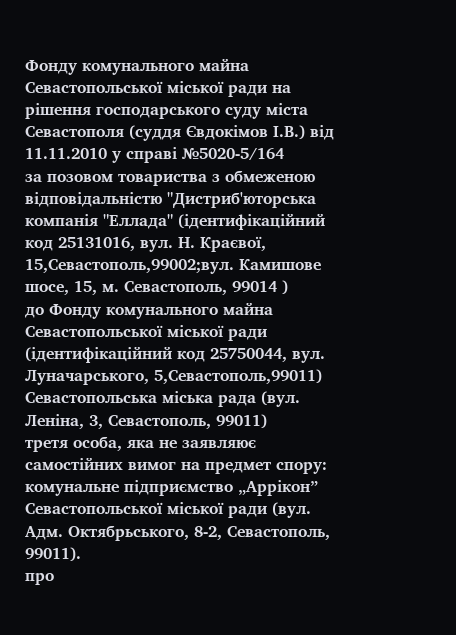Фонду комунального майна Севастопольської міської ради на рішення господарського суду міста Севастополя (суддя Євдокімов І.В.) від 11.11.2010 у справі №5020-5/164
за позовом товариства з обмеженою відповідальністю "Дистриб'юторська компанія "Еллада" (ідентифікаційний код 25131016, вул. Н. Краєвої, 15,Севастополь,99002;вул. Камишове шосе, 15, м. Севастополь, 99014 )
до Фонду комунального майна Севастопольської міської ради (ідентифікаційний код 25750044, вул. Луначарського, 5,Севастополь,99011)
Севастопольська міська рада (вул. Леніна, 3, Севастополь, 99011)
третя особа, яка не заявляює самостійних вимог на предмет спору:
комунальне підприємство „Аррікон” Севастопольської міської ради (вул. Адм. Октябрьського, 8-2, Севастополь, 99011).
про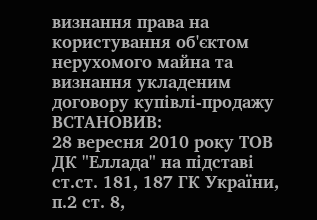визнання права на користування об'єктом нерухомого майна та визнання укладеним договору купівлі-продажу
ВСТАНОВИВ:
28 вересня 2010 року ТОВ ДК "Еллада" на підставі ст.ст. 181, 187 ГК України, п.2 ст. 8,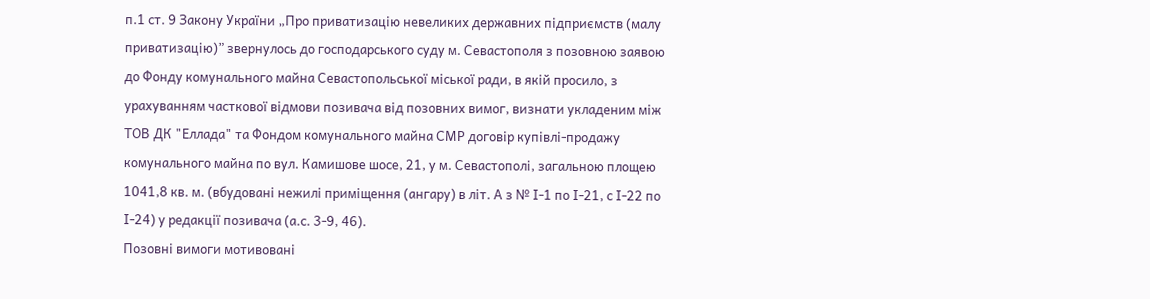п.1 ст. 9 Закону України „Про приватизацію невеликих державних підприємств (малу приватизацію)” звернулось до господарського суду м. Севастополя з позовною заявою до Фонду комунального майна Севастопольської міської ради, в якій просило, з урахуванням часткової відмови позивача від позовних вимог, визнати укладеним між ТОВ ДК "Еллада" та Фондом комунального майна СМР договір купівлі-продажу комунального майна по вул. Камишове шосе, 21, у м. Севастополі, загальною площею 1041,8 кв. м. (вбудовані нежилі приміщення (ангару) в літ. А з № І-1 по І-21, с І-22 по І-24) у редакції позивача (а.с. 3-9, 46).
Позовні вимоги мотивовані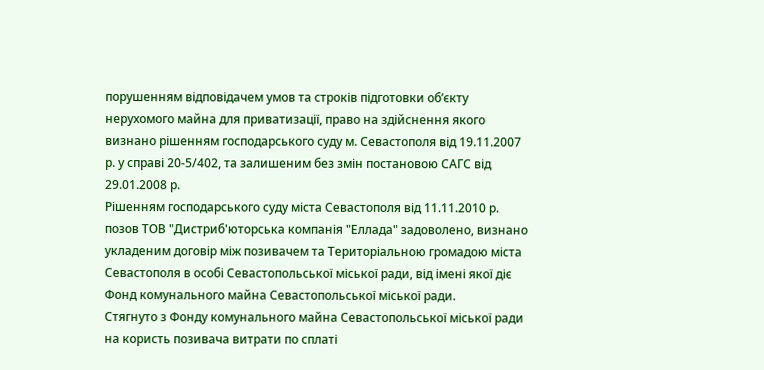порушенням відповідачем умов та строків підготовки об’єкту нерухомого майна для приватизації, право на здійснення якого визнано рішенням господарського суду м. Севастополя від 19.11.2007 р. у справі 20-5/402, та залишеним без змін постановою САГС від 29.01.2008 р.
Рішенням господарського суду міста Севастополя від 11.11.2010 р. позов ТОВ "Дистриб'юторська компанія "Еллада" задоволено, визнано укладеним договір між позивачем та Територіальною громадою міста Севастополя в особі Севастопольської міської ради, від імені якої діє Фонд комунального майна Севастопольської міської ради.
Стягнуто з Фонду комунального майна Севастопольської міської ради на користь позивача витрати по сплаті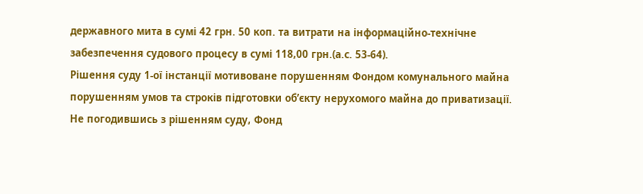державного мита в сумі 42 грн. 50 коп. та витрати на інформаційно-технічне забезпечення судового процесу в сумі 118,00 грн.(а.с. 53-64).
Рішення суду 1-ої інстанції мотивоване порушенням Фондом комунального майна порушенням умов та строків підготовки об’єкту нерухомого майна до приватизації.
Не погодившись з рішенням суду, Фонд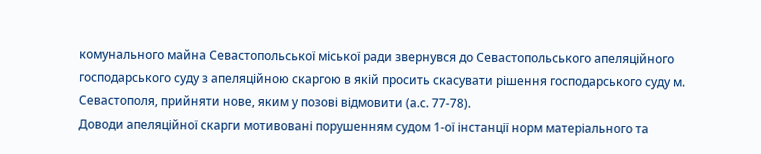комунального майна Севастопольської міської ради звернувся до Севастопольського апеляційного господарського суду з апеляційною скаргою в якій просить скасувати рішення господарського суду м. Севастополя, прийняти нове, яким у позові відмовити (а.с. 77-78).
Доводи апеляційної скарги мотивовані порушенням судом 1-ої інстанції норм матеріального та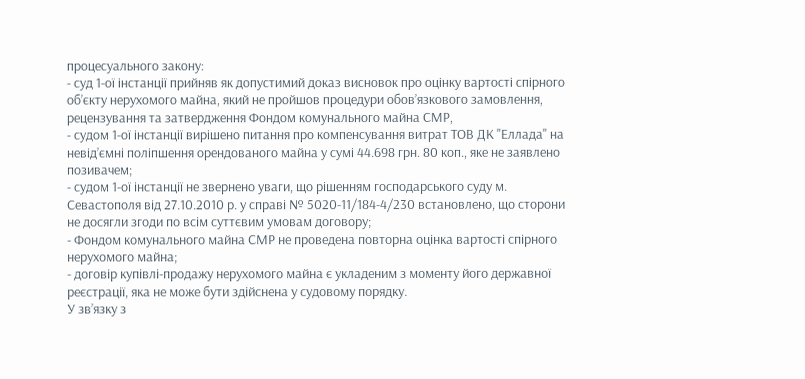процесуального закону:
- суд 1-ої інстанції прийняв як допустимий доказ висновок про оцінку вартості спірного об’єкту нерухомого майна, який не пройшов процедури обов’язкового замовлення, рецензування та затвердження Фондом комунального майна СМР,
- судом 1-ої інстанції вирішено питання про компенсування витрат ТОВ ДК "Еллада" на невід’ємні поліпшення орендованого майна у сумі 44.698 грн. 80 коп., яке не заявлено позивачем;
- судом 1-ої інстанції не звернено уваги, що рішенням господарського суду м. Севастополя від 27.10.2010 р. у справі № 5020-11/184-4/230 встановлено, що сторони не досягли згоди по всім суттєвим умовам договору;
- Фондом комунального майна СМР не проведена повторна оцінка вартості спірного нерухомого майна;
- договір купівлі-продажу нерухомого майна є укладеним з моменту його державної реєстрації, яка не може бути здійснена у судовому порядку.
У зв’язку з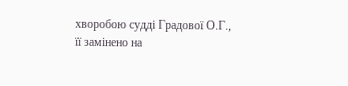хворобою судді Градової О.Г., її замінено на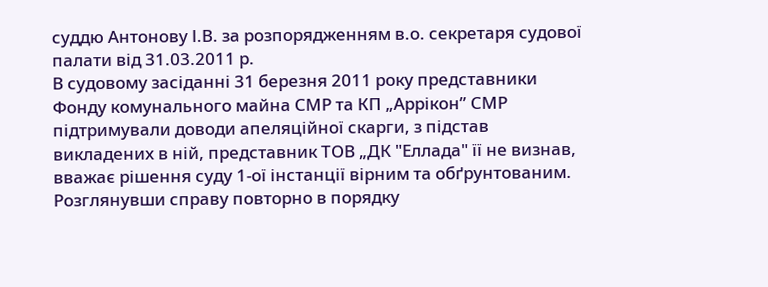суддю Антонову І.В. за розпорядженням в.о. секретаря судової палати від 31.03.2011 р.
В судовому засіданні 31 березня 2011 року представники Фонду комунального майна СМР та КП „Аррікон” СМР підтримували доводи апеляційної скарги, з підстав викладених в ній, представник ТОВ „ДК "Еллада" її не визнав, вважає рішення суду 1-ої інстанції вірним та обґрунтованим.
Розглянувши справу повторно в порядку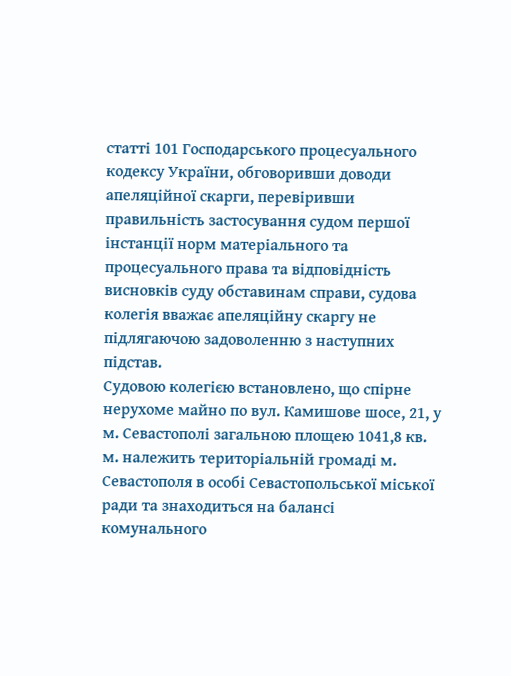статті 101 Господарського процесуального кодексу України, обговоривши доводи апеляційної скарги, перевіривши правильність застосування судом першої інстанції норм матеріального та процесуального права та відповідність висновків суду обставинам справи, судова колегія вважає апеляційну скаргу не підлягаючою задоволенню з наступних підстав.
Судовою колегією встановлено, що спірне нерухоме майно по вул. Камишове шосе, 21, у м. Севастополі загальною площею 1041,8 кв. м. належить територіальній громаді м. Севастополя в особі Севастопольської міської ради та знаходиться на балансі комунального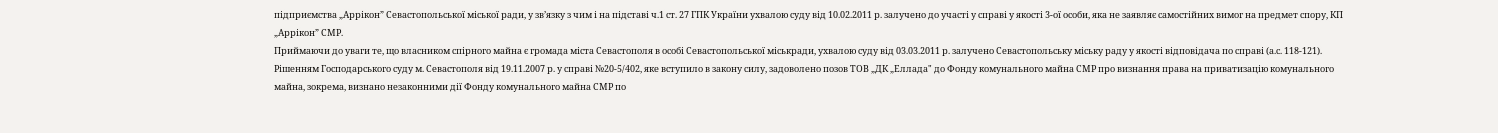підприємства „Аррікон” Севастопольської міської ради, у зв’язку з чим і на підставі ч.1 ст. 27 ГПК України ухвалою суду від 10.02.2011 р. залучено до участі у справі у якості 3-ої особи, яка не заявляє самостійних вимог на предмет спору, КП „Аррікон” СМР.
Приймаючи до уваги те, що власником спірного майна є громада міста Севастополя в особі Севастопольської міськради, ухвалою суду від 03.03.2011 р. залучено Севастопольську міську раду у якості відповідача по справі (а.с. 118-121).
Рішенням Господарського суду м. Севастополя від 19.11.2007 р. у справі №20-5/402, яке вступило в закону силу, задоволено позов ТОВ „ДК „Еллада" до Фонду комунального майна СМР про визнання права на приватизацію комунального майна, зокрема, визнано незаконними дії Фонду комунального майна СМР по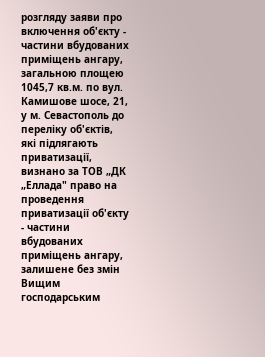розгляду заяви про включення об'єкту - частини вбудованих приміщень ангару, загальною площею 1045,7 кв.м. по вул. Камишове шосе, 21, у м. Севастополь до переліку об'єктів, які підлягають приватизації, визнано за ТОВ „ДК „Еллада" право на проведення приватизації об'єкту - частини вбудованих приміщень ангару, залишене без змін Вищим господарським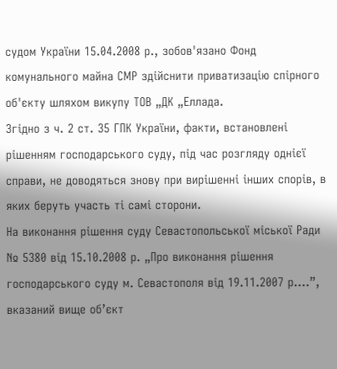судом України 15.04.2008 р., зобов'язано Фонд комунального майна СМР здійснити приватизацію спірного об'єкту шляхом викупу ТОВ „ДК „Еллада.
Згідно з ч. 2 ст. 35 ГПК України, факти, встановлені рішенням господарського суду, під час розгляду однієї справи, не доводяться знову при вирішенні інших спорів, в яких беруть участь ті самі сторони.
На виконання рішення суду Севастопольської міської Ради № 5380 від 15.10.2008 р. „Про виконання рішення господарського суду м. Севастополя від 19.11.2007 р....”, вказаний вище об’єкт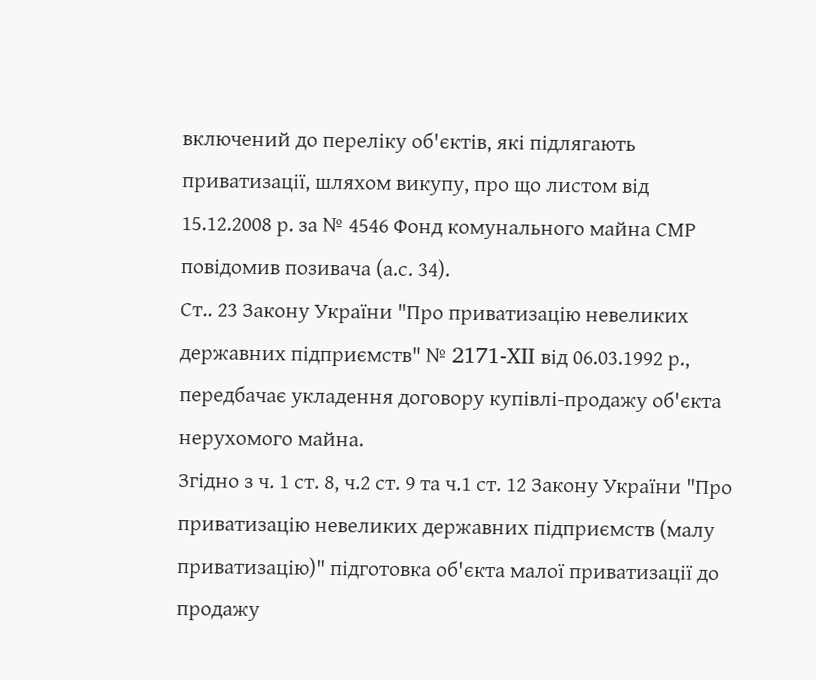включений до переліку об'єктів, які підлягають приватизації, шляхом викупу, про що листом від 15.12.2008 р. за № 4546 Фонд комунального майна СМР повідомив позивача (а.с. 34).
Ст.. 23 Закону України "Про приватизацію невеликих державних підприємств" № 2171-XII від 06.03.1992 р., передбачає укладення договору купівлі-продажу об'єкта нерухомого майна.
Згідно з ч. 1 ст. 8, ч.2 ст. 9 та ч.1 ст. 12 Закону України "Про приватизацію невеликих державних підприємств (малу приватизацію)" підготовка об'єкта малої приватизації до продажу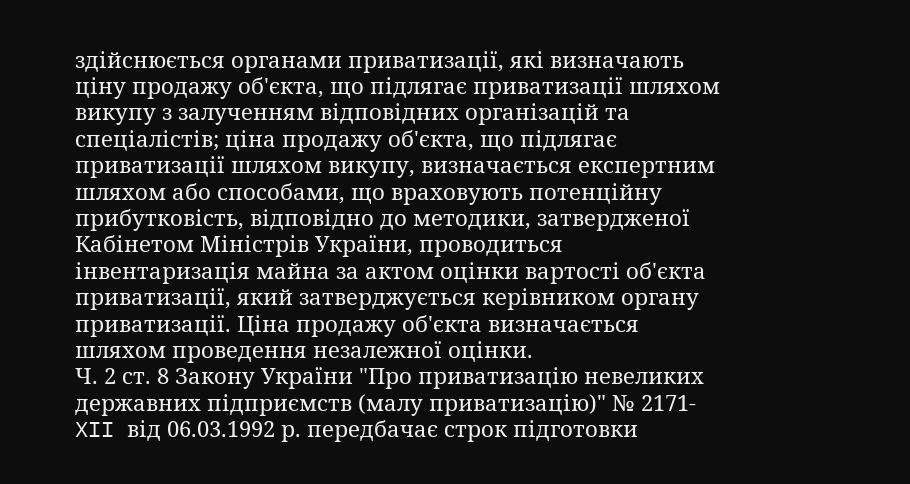здійснюється органами приватизації, які визначають ціну продажу об'єкта, що підлягає приватизації шляхом викупу з залученням відповідних організацій та спеціалістів; ціна продажу об'єкта, що підлягає приватизації шляхом викупу, визначається експертним шляхом або способами, що враховують потенційну прибутковість, відповідно до методики, затвердженої Кабінетом Міністрів України, проводиться інвентаризація майна за актом оцінки вартості об'єкта приватизації, який затверджується керівником органу приватизації. Ціна продажу об'єкта визначається шляхом проведення незалежної оцінки.
Ч. 2 ст. 8 Закону України "Про приватизацію невеликих державних підприємств (малу приватизацію)" № 2171-XII від 06.03.1992 р. передбачає строк підготовки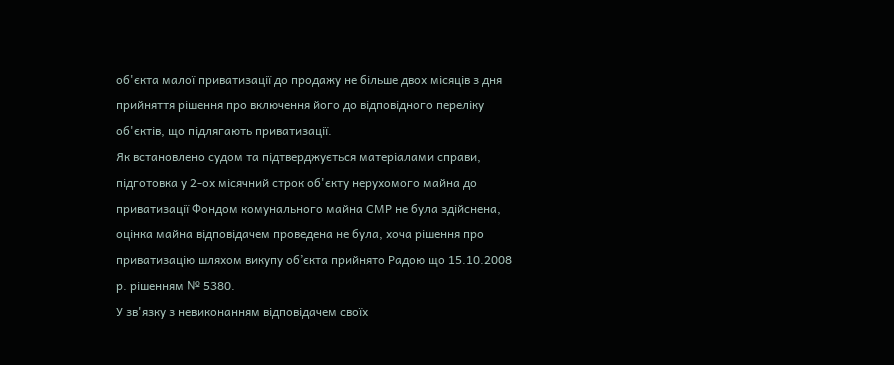об'єкта малої приватизації до продажу не більше двох місяців з дня прийняття рішення про включення його до відповідного переліку об'єктів, що підлягають приватизації.
Як встановлено судом та підтверджується матеріалами справи, підготовка у 2-ох місячний строк об'єкту нерухомого майна до приватизації Фондом комунального майна СМР не була здійснена, оцінка майна відповідачем проведена не була, хоча рішення про приватизацію шляхом викупу об’єкта прийнято Радою що 15.10.2008 р. рішенням № 5380.
У зв'язку з невиконанням відповідачем своїх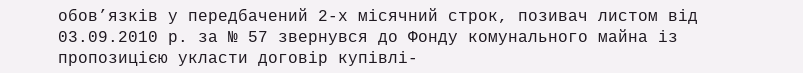обов’язків у передбачений 2-х місячний строк, позивач листом від 03.09.2010 р. за № 57 звернувся до Фонду комунального майна із пропозицією укласти договір купівлі-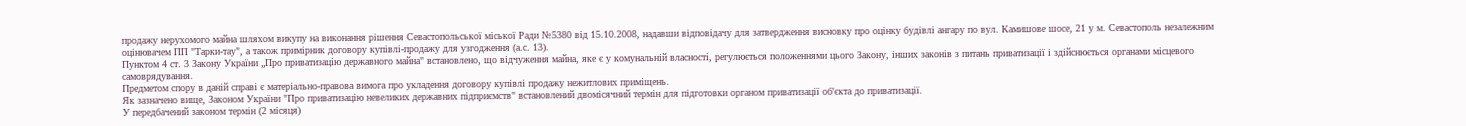продажу нерухомого майна шляхом викупу на виконання рішення Севастопольської міської Ради №5380 від 15.10.2008, надавши відповідачу для затвердження висновку про оцінку будівлі ангару по вул. Камишове шосе, 21 у м. Севастополь незалежним оцінювачем ПП "Тарки-тау", а також примірник договору купівлі-продажу для узгодження (а.с. 13).
Пунктом 4 ст. 3 Закону України „Про приватизацію державного майна" встановлено, що відчуження майна, яке є у комунальній власності, регулюється положеннями цього Закону, інших законів з питань приватизації і здійснюється органами місцевого самоврядування.
Предметом спору в даній справі є матеріально-правова вимога про укладення договору купівлі продажу нежитлових приміщень.
Як зазначено вище, Законом України "Про приватизацію невеликих державних підприємств" встановлений двомісячний термін для підготовки органом приватизації об'єкта до приватизації.
У передбачений законом термін (2 місяця)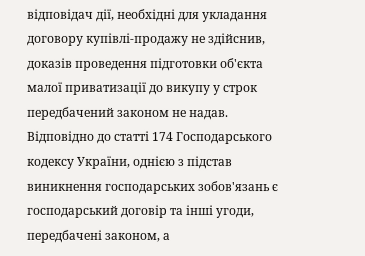відповідач дії, необхідні для укладання договору купівлі-продажу не здійснив, доказів проведення підготовки об'єкта малої приватизації до викупу у строк передбачений законом не надав.
Відповідно до статті 174 Господарського кодексу України, однією з підстав виникнення господарських зобов'язань є господарський договір та інші угоди, передбачені законом, а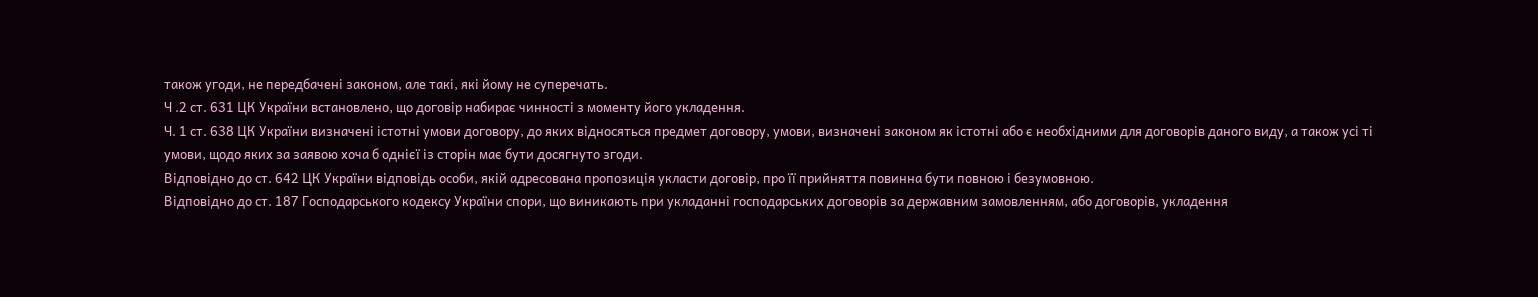також угоди, не передбачені законом, але такі, які йому не суперечать.
Ч .2 ст. 631 ЦК України встановлено, що договір набирає чинності з моменту його укладення.
Ч. 1 ст. 638 ЦК України визначені істотні умови договору, до яких відносяться предмет договору, умови, визначені законом як істотні або є необхідними для договорів даного виду, а також усі ті умови, щодо яких за заявою хоча б однієї із сторін має бути досягнуто згоди.
Відповідно до ст. 642 ЦК України відповідь особи, якій адресована пропозиція укласти договір, про її прийняття повинна бути повною і безумовною.
Відповідно до ст. 187 Господарського кодексу України спори, що виникають при укладанні господарських договорів за державним замовленням, або договорів, укладення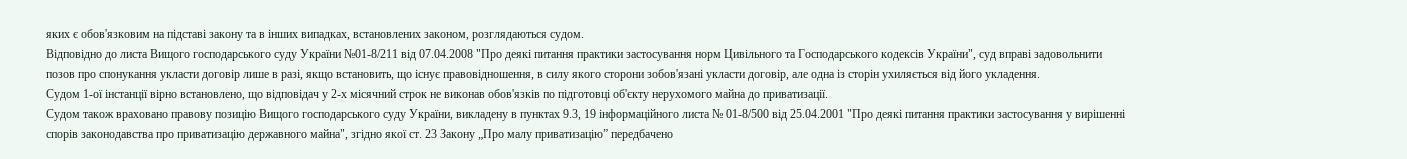яких є обов'язковим на підставі закону та в інших випадках, встановлених законом, розглядаються судом.
Відповідно до листа Вищого господарського суду України №01-8/211 від 07.04.2008 "Про деякі питання практики застосування норм Цивільного та Господарського кодексів України", суд вправі задовольнити позов про спонукання укласти договір лише в разі, якщо встановить, що існує правовідношення, в силу якого сторони зобов'язані укласти договір, але одна із сторін ухиляється від його укладення.
Судом 1-ої інстанції вірно встановлено, що відповідач у 2-х місячний строк не виконав обов'язків по підготовці об'єкту нерухомого майна до приватизації.
Судом також враховано правову позицію Вищого господарського суду України, викладену в пунктах 9.3, 19 інформаційного листа № 01-8/500 від 25.04.2001 "Про деякі питання практики застосування у вирішенні спорів законодавства про приватизацію державного майна", згідно якої ст. 23 Закону „Про малу приватизацію” передбачено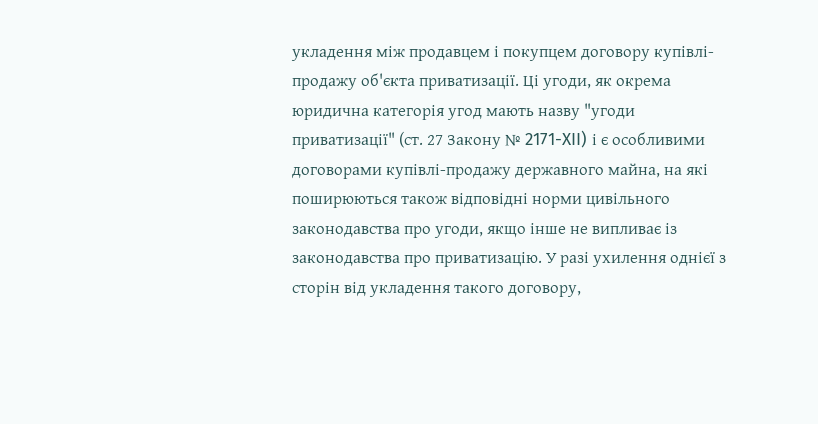укладення між продавцем і покупцем договору купівлі-продажу об'єкта приватизації. Ці угоди, як окрема юридична категорія угод мають назву "угоди приватизації" (ст. 27 Закону № 2171-XII) і є особливими договорами купівлі-продажу державного майна, на які поширюються також відповідні норми цивільного законодавства про угоди, якщо інше не випливає із законодавства про приватизацію. У разі ухилення однієї з сторін від укладення такого договору,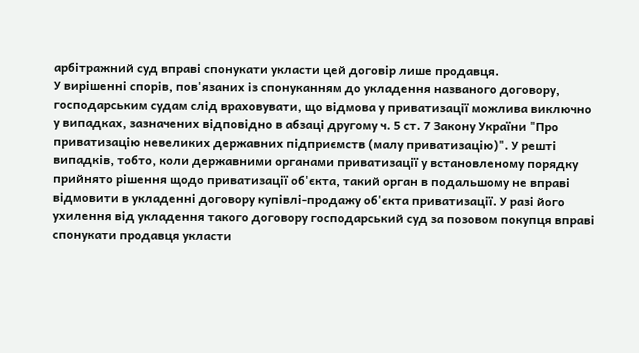арбітражний суд вправі спонукати укласти цей договір лише продавця.
У вирішенні спорів, пов'язаних із спонуканням до укладення названого договору, господарським судам слід враховувати, що відмова у приватизації можлива виключно у випадках, зазначених відповідно в абзаці другому ч. 5 ст. 7 Закону України "Про приватизацію невеликих державних підприємств (малу приватизацію)". У решті випадків, тобто, коли державними органами приватизації у встановленому порядку прийнято рішення щодо приватизації об'єкта, такий орган в подальшому не вправі відмовити в укладенні договору купівлі-продажу об'єкта приватизації. У разі його ухилення від укладення такого договору господарський суд за позовом покупця вправі спонукати продавця укласти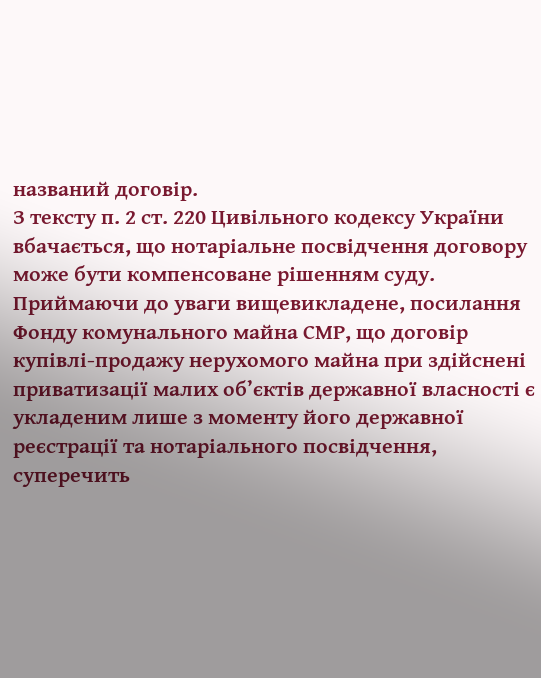названий договір.
З тексту п. 2 ст. 220 Цивільного кодексу України вбачається, що нотаріальне посвідчення договору може бути компенсоване рішенням суду.
Приймаючи до уваги вищевикладене, посилання Фонду комунального майна СМР, що договір купівлі-продажу нерухомого майна при здійснені приватизації малих об’єктів державної власності є укладеним лише з моменту його державної реєстрації та нотаріального посвідчення, суперечить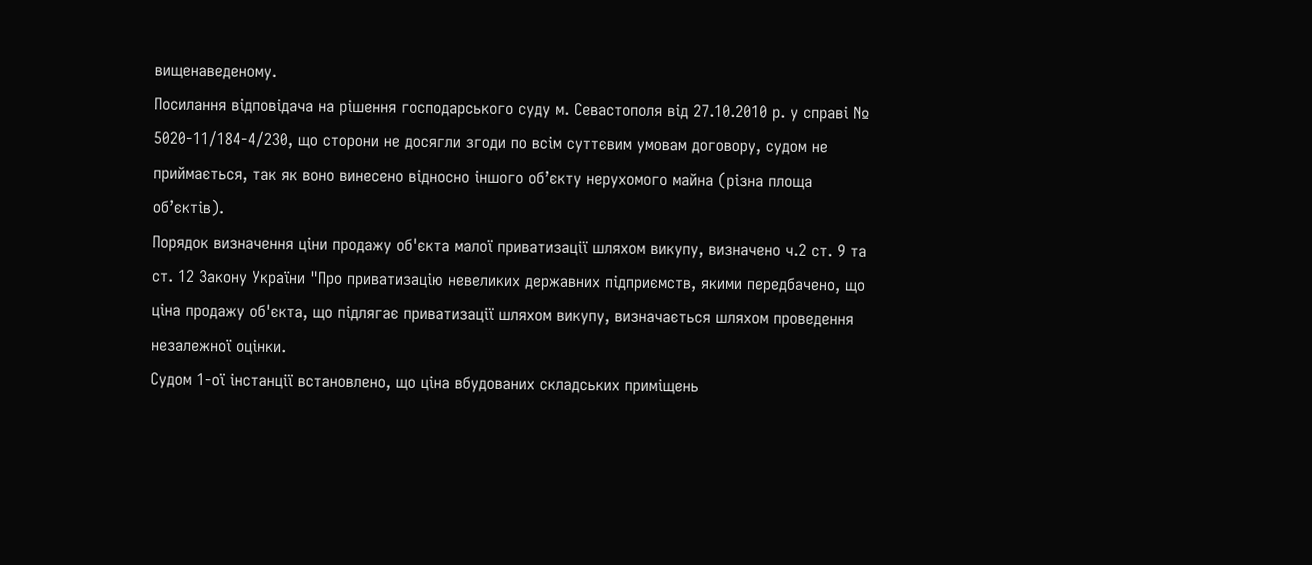вищенаведеному.
Посилання відповідача на рішення господарського суду м. Севастополя від 27.10.2010 р. у справі № 5020-11/184-4/230, що сторони не досягли згоди по всім суттєвим умовам договору, судом не приймається, так як воно винесено відносно іншого об’єкту нерухомого майна (різна площа об’єктів).
Порядок визначення ціни продажу об'єкта малої приватизації шляхом викупу, визначено ч.2 ст. 9 та ст. 12 Закону України "Про приватизацію невеликих державних підприємств, якими передбачено, що ціна продажу об'єкта, що підлягає приватизації шляхом викупу, визначається шляхом проведення незалежної оцінки.
Судом 1-ої інстанції встановлено, що ціна вбудованих складських приміщень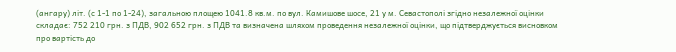(ангару) літ. (с 1-1 по 1-24), загальною площею 1041.8 кв.м. по вул. Камишове шосе, 21 у м. Севастополі згідно незалежної оцінки складає: 752 210 грн. з ПДВ, 902 652 грн. з ПДВ та визначена шляхом проведення незалежної оцінки, що підтверджується висновком про вартість до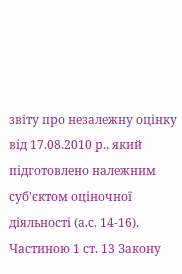звіту про незалежну оцінку від 17.08.2010 р., який підготовлено належним суб'єктом оціночної діяльності (а.с. 14-16).
Частиною 1 ст. 13 Закону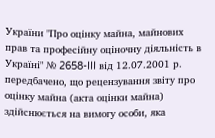України "Про оцінку майна, майнових прав та професійну оціночну діяльність в Україні" № 2658-III від 12.07.2001 р. передбачено, що рецензування звіту про оцінку майна (акта оцінки майна) здійснюється на вимогу особи, яка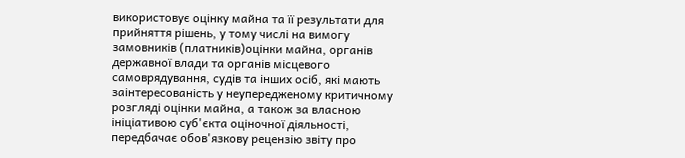використовує оцінку майна та її результати для прийняття рішень, у тому числі на вимогу замовників (платників)оцінки майна, органів державної влади та органів місцевого самоврядування, судів та інших осіб, які мають заінтересованість у неупередженому критичному розгляді оцінки майна, а також за власною ініціативою суб'єкта оціночної діяльності, передбачає обов'язкову рецензію звіту про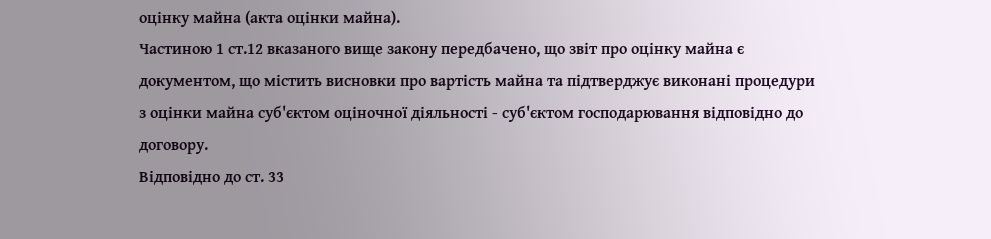оцінку майна (акта оцінки майна).
Частиною 1 ст.12 вказаного вище закону передбачено, що звіт про оцінку майна є документом, що містить висновки про вартість майна та підтверджує виконані процедури з оцінки майна суб'єктом оціночної діяльності - суб'єктом господарювання відповідно до договору.
Відповідно до ст. 33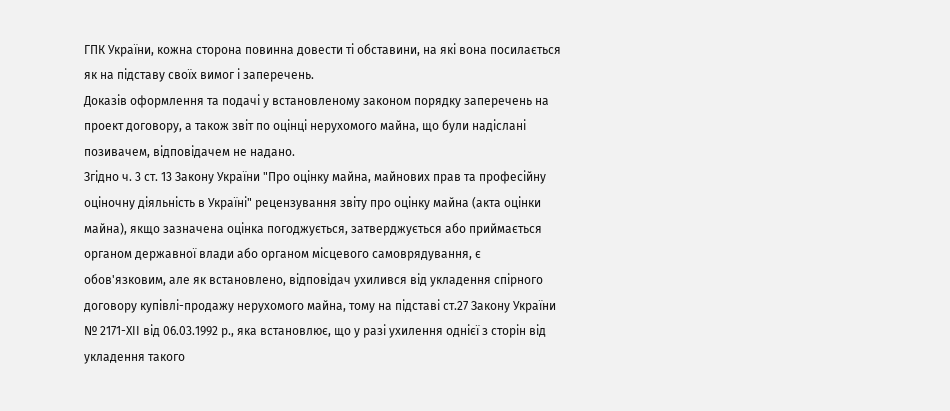ГПК України, кожна сторона повинна довести ті обставини, на які вона посилається як на підставу своїх вимог і заперечень.
Доказів оформлення та подачі у встановленому законом порядку заперечень на проект договору, а також звіт по оцінці нерухомого майна, що були надіслані позивачем, відповідачем не надано.
Згідно ч. 3 ст. 13 Закону України "Про оцінку майна, майнових прав та професійну оціночну діяльність в Україні" рецензування звіту про оцінку майна (акта оцінки майна), якщо зазначена оцінка погоджується, затверджується або приймається органом державної влади або органом місцевого самоврядування, є обов'язковим, але як встановлено, відповідач ухилився від укладення спірного договору купівлі-продажу нерухомого майна, тому на підставі ст.27 Закону України № 2171-XII від 06.03.1992 р., яка встановлює, що у разі ухилення однієї з сторін від укладення такого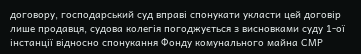договору, господарський суд вправі спонукати укласти цей договір лише продавця, судова колегія погоджується з висновками суду 1-ої інстанції відносно спонукання Фонду комунального майна СМР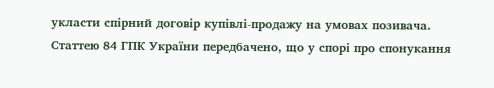укласти спірний договір купівлі-продажу на умовах позивача.
Статтею 84 ГПК України передбачено, що у спорі про спонукання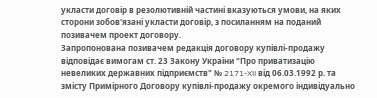укласти договір в резолютивній частині вказуються умови, на яких сторони зобов'язані укласти договір, з посиланням на поданий позивачем проект договору.
Запропонована позивачем редакція договору купівлі-продажу відповідає вимогам ст. 23 Закону України "Про приватизацію невеликих державних підприємств" № 2171-XII від 06.03.1992 р. та змісту Примірного Договору купівлі-продажу окремого індивідуально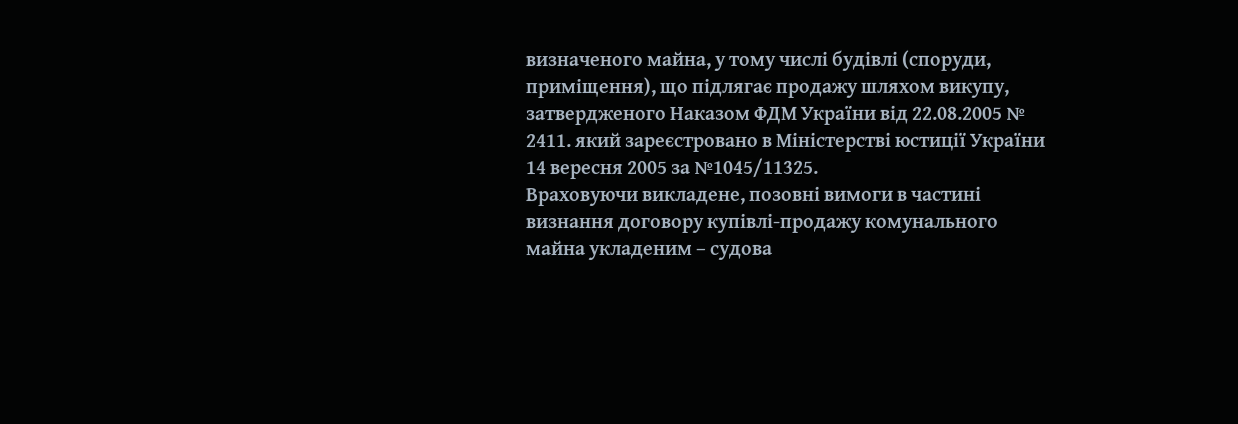визначеного майна, у тому числі будівлі (споруди, приміщення), що підлягає продажу шляхом викупу, затвердженого Наказом ФДМ України від 22.08.2005 № 2411. який зареєстровано в Міністерстві юстиції України 14 вересня 2005 за №1045/11325.
Враховуючи викладене, позовні вимоги в частині визнання договору купівлі-продажу комунального майна укладеним – судова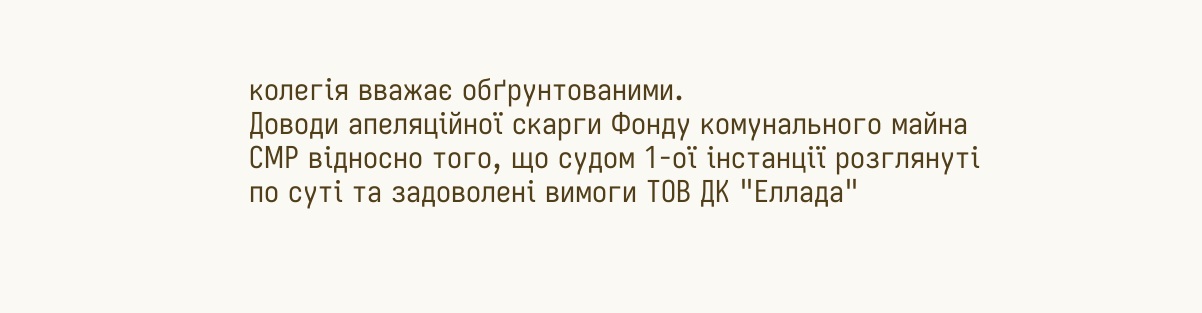колегія вважає обґрунтованими.
Доводи апеляційної скарги Фонду комунального майна СМР відносно того, що судом 1-ої інстанції розглянуті по суті та задоволені вимоги ТОВ ДК "Еллада"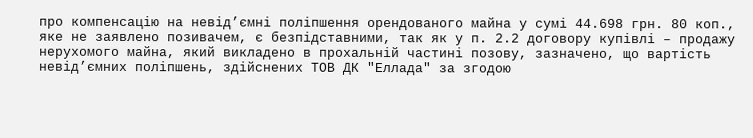про компенсацію на невід’ємні поліпшення орендованого майна у сумі 44.698 грн. 80 коп., яке не заявлено позивачем, є безпідставними, так як у п. 2.2 договору купівлі – продажу нерухомого майна, який викладено в прохальній частині позову, зазначено, що вартість невід’ємних поліпшень, здійснених ТОВ ДК "Еллада" за згодою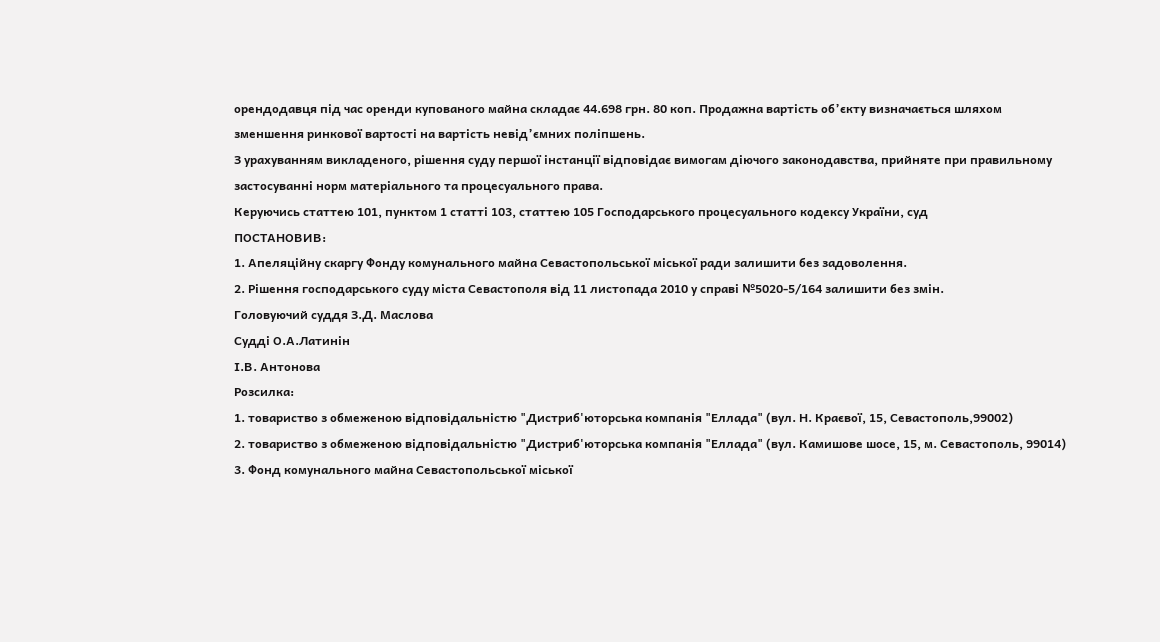орендодавця під час оренди купованого майна складає 44.698 грн. 80 коп. Продажна вартість об’єкту визначається шляхом зменшення ринкової вартості на вартість невід’ємних поліпшень.
З урахуванням викладеного, рішення суду першої інстанції відповідає вимогам діючого законодавства, прийняте при правильному застосуванні норм матеріального та процесуального права.
Керуючись статтею 101, пунктом 1 статті 103, статтею 105 Господарського процесуального кодексу України, суд
ПОСТАНОВИВ:
1. Апеляційну скаргу Фонду комунального майна Севастопольської міської ради залишити без задоволення.
2. Рішення господарського суду міста Севастополя від 11 листопада 2010 у справі №5020-5/164 залишити без змін.
Головуючий суддя З.Д. Маслова
Судді О.А.Латинін
І.В. Антонова
Розсилка:
1. товариство з обмеженою відповідальністю "Дистриб'юторська компанія "Еллада" (вул. Н. Краєвої, 15, Севастополь,99002)
2. товариство з обмеженою відповідальністю "Дистриб'юторська компанія "Еллада" (вул. Камишове шосе, 15, м. Севастополь, 99014)
3. Фонд комунального майна Севастопольської міської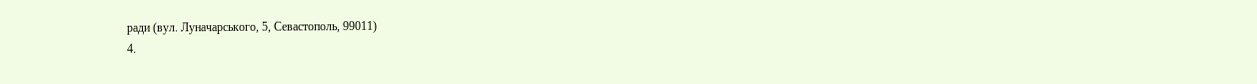ради (вул. Луначарського, 5, Севастополь, 99011)
4.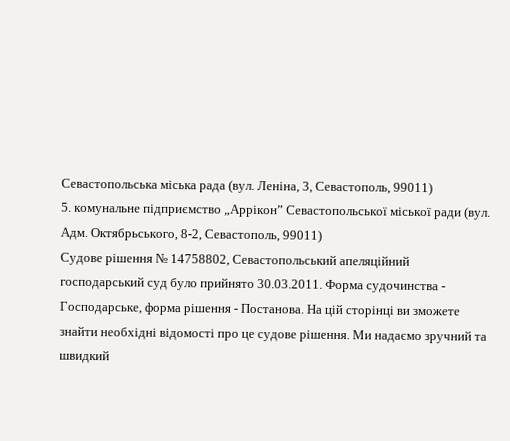Севастопольська міська рада (вул. Леніна, 3, Севастополь, 99011)
5. комунальне підприємство „Аррікон” Севастопольської міської ради (вул. Адм. Октябрьського, 8-2, Севастополь, 99011)
Судове рішення № 14758802, Севастопольський апеляційний господарський суд було прийнято 30.03.2011. Форма судочинства - Господарське, форма рішення - Постанова. На цій сторінці ви зможете знайти необхідні відомості про це судове рішення. Ми надаємо зручний та швидкий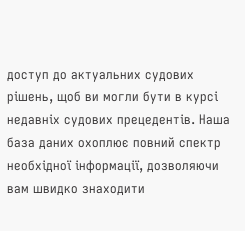доступ до актуальних судових рішень, щоб ви могли бути в курсі недавніх судових прецедентів. Наша база даних охоплює повний спектр необхідної інформації, дозволяючи вам швидко знаходити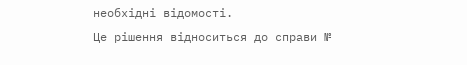необхідні відомості.
Це рішення відноситься до справи №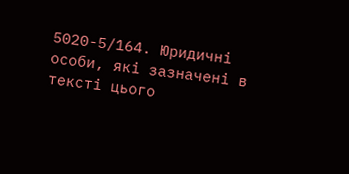5020-5/164. Юридичні особи, які зазначені в тексті цього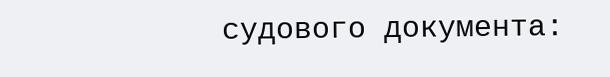судового документа: